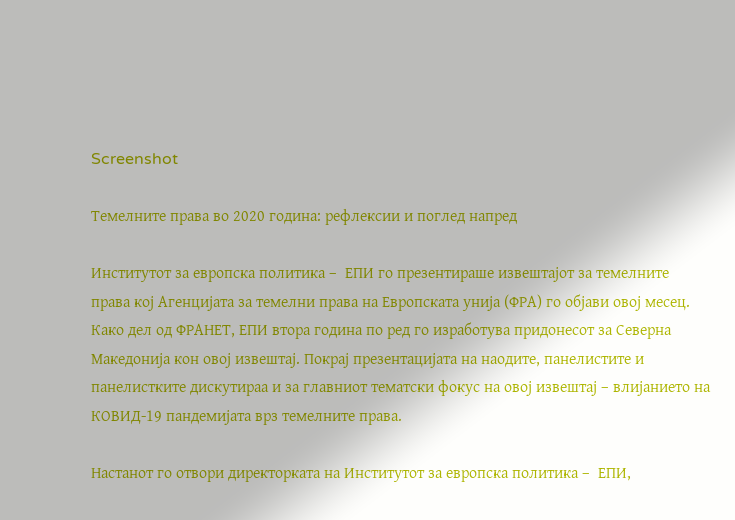Screenshot

Темелните права во 2020 година: рефлексии и поглед напред

Институтот за европска политика –  ЕПИ го презентираше извештајот за темелните права кој Агенцијата за темелни права на Европската унија (ФРА) го објави овој месец. Како дел од ФРАНЕТ, ЕПИ втора година по ред го изработува придонесот за Северна Македонија кон овој извештај. Покрај презентацијата на наодите, панелистите и панелистките дискутираа и за главниот тематски фокус на овој извештај – влијанието на КОВИД-19 пандемијата врз темелните права.

Настанот го отвори директорката на Институтот за европска политика –  ЕПИ,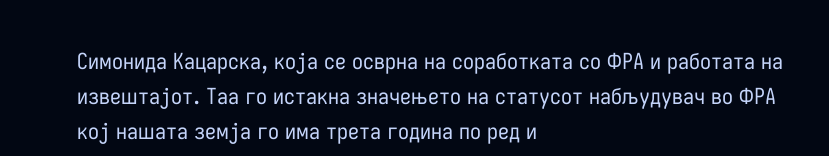Симонида Кацарска, која се осврна на соработката со ФРА и работата на извештајот. Таа го истакна значењето на статусот набљудувач во ФРА кој нашата земја го има трета година по ред и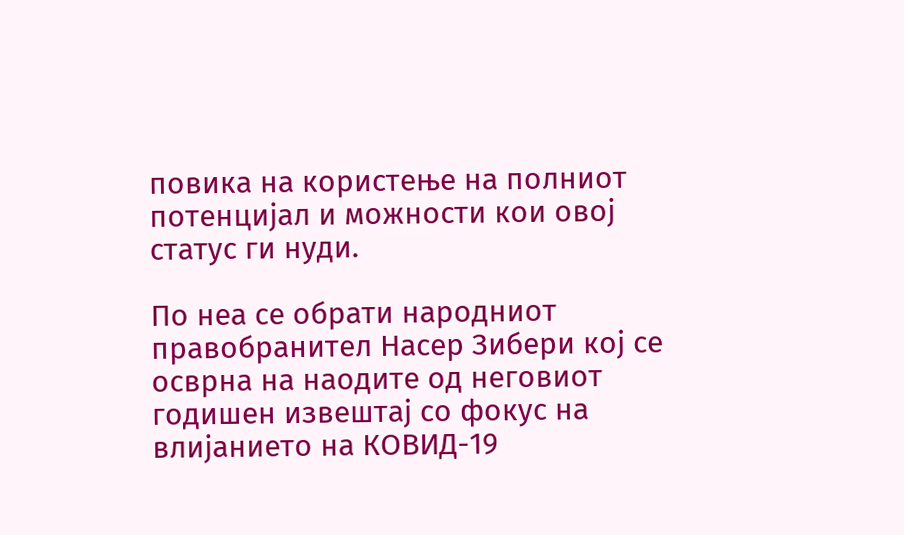повика на користење на полниот потенцијал и можности кои овој статус ги нуди.

По неа се обрати народниот правобранител Насер Зибери кој се осврна на наодите од неговиот годишен извештај со фокус на влијанието на КОВИД-19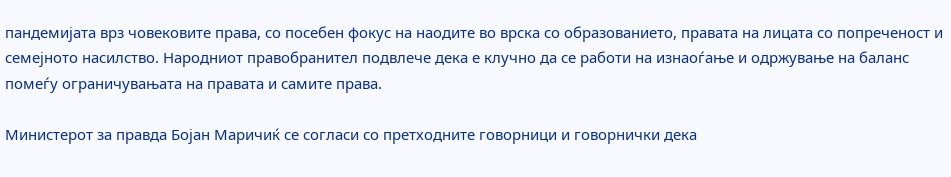пандемијата врз човековите права, со посебен фокус на наодите во врска со образованието, правата на лицата со попреченост и семејното насилство. Народниот правобранител подвлече дека е клучно да се работи на изнаоѓање и одржување на баланс помеѓу ограничувањата на правата и самите права.

Министерот за правда Бојан Маричиќ се согласи со претходните говорници и говорнички дека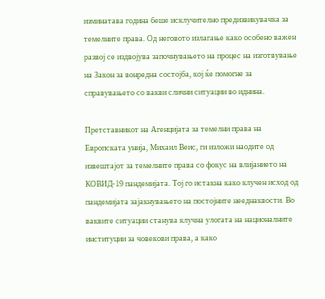изминатава година беше исклучително предизвикувачка за темелните права. Од неговото излагање како особено важен развој се издвојува започнувањето на процес на изготвување на Закон за вонредна состојба, кој ќе помогне за справувањето со вакви слични ситуации во иднина.

Претставникот на Агенцијата за темелни права на Европската унија, Михаил Веис, ги изложи наодите од извештајот за темелните права со фокус на влијанието на КОВИД-19 пандемијата. Тој го истакна како клучен исход од пандемијата зајакнувањето на постојните нееднаквости. Во ваквите ситуации станува клучна улогата на националните институции за човекови права, а како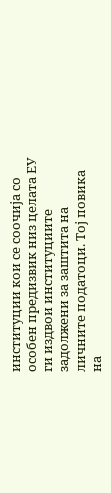институции кои се соочија со особен предизвик низ целата ЕУ ги издвои институциите задолжени за заштита на личните податоци. Тој повика на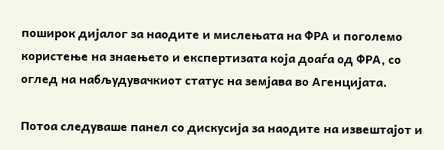поширок дијалог за наодите и мислењата на ФРА и поголемо користење на знаењето и експертизата која доаѓа од ФРА, со оглед на набљудувачкиот статус на земјава во Агенцијата.

Потоа следуваше панел со дискусија за наодите на извештајот и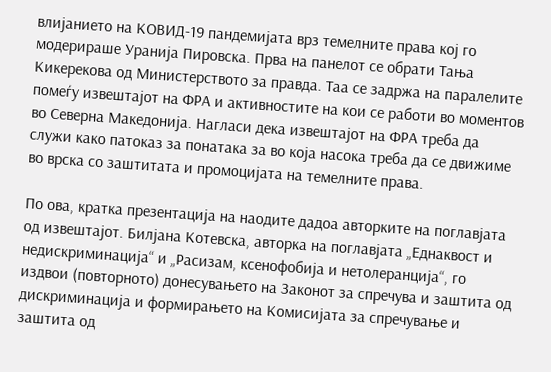влијанието на КОВИД-19 пандемијата врз темелните права кој го модерираше Уранија Пировска. Прва на панелот се обрати Тања Кикерекова од Министерството за правда. Таа се задржа на паралелите помеѓу извештајот на ФРА и активностите на кои се работи во моментов во Северна Македонија. Нагласи дека извештајот на ФРА треба да служи како патоказ за понатака за во која насока треба да се движиме во врска со заштитата и промоцијата на темелните права.

По ова, кратка презентација на наодите дадоа авторките на поглавјата од извештајот. Билјана Котевска, авторка на поглавјата „Еднаквост и недискриминација“ и „Расизам, ксенофобија и нетолеранција“, го издвои (повторното) донесувањето на Законот за спречува и заштита од дискриминација и формирањето на Комисијата за спречување и заштита од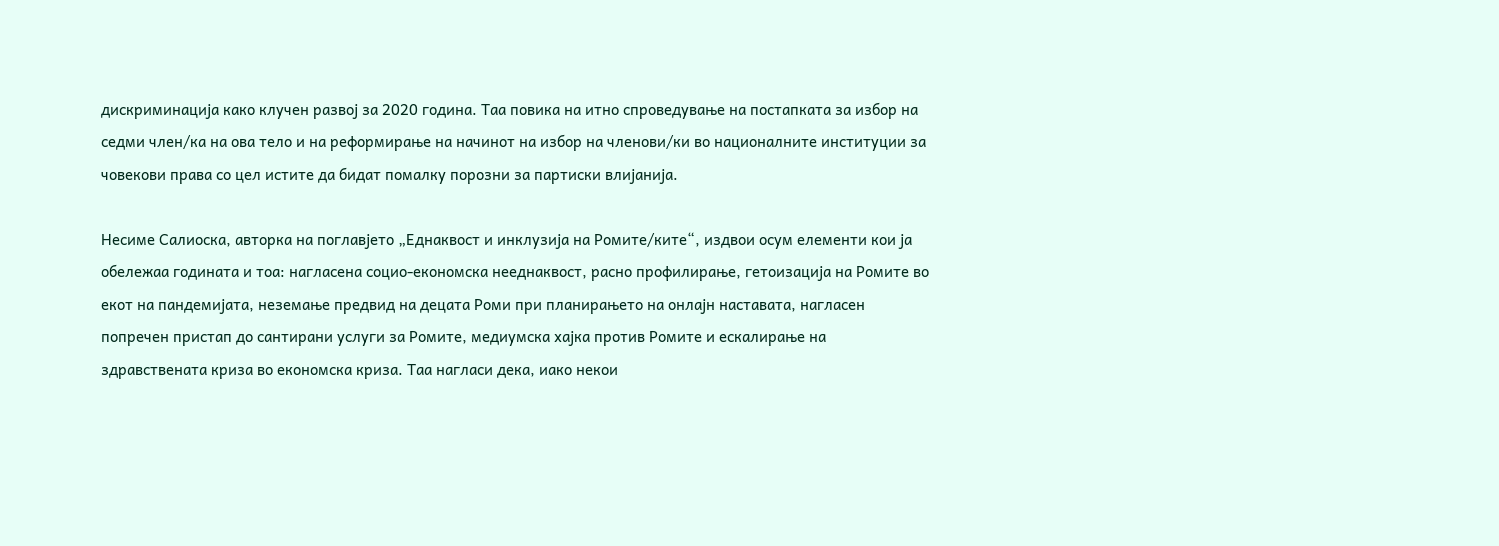дискриминација како клучен развој за 2020 година. Таа повика на итно спроведување на постапката за избор на седми член/ка на ова тело и на реформирање на начинот на избор на членови/ки во националните институции за човекови права со цел истите да бидат помалку порозни за партиски влијанија.

Несиме Салиоска, авторка на поглавјето „Еднаквост и инклузија на Ромите/ките“, издвои осум елементи кои ја обележаа годината и тоа: нагласена социо-економска нееднаквост, расно профилирање, гетоизација на Ромите во екот на пандемијата, неземање предвид на децата Роми при планирањето на онлајн наставата, нагласен попречен пристап до сантирани услуги за Ромите, медиумска хајка против Ромите и ескалирање на здравствената криза во економска криза. Таа нагласи дека, иако некои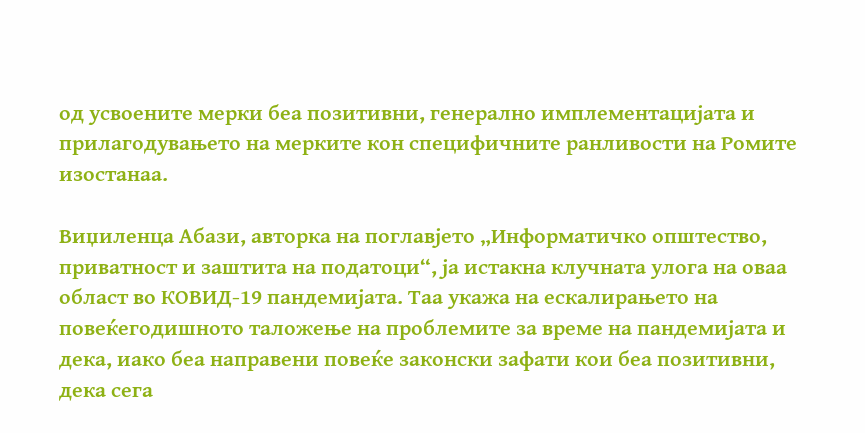од усвоените мерки беа позитивни, генерално имплементацијата и прилагодувањето на мерките кон специфичните ранливости на Ромите изостанаа.

Виџиленца Абази, авторка на поглавјето „Информатичко општество, приватност и заштита на податоци“, ја истакна клучната улога на оваа област во КОВИД-19 пандемијата. Таа укажа на ескалирањето на повеќегодишното таложење на проблемите за време на пандемијата и дека, иако беа направени повеќе законски зафати кои беа позитивни, дека сега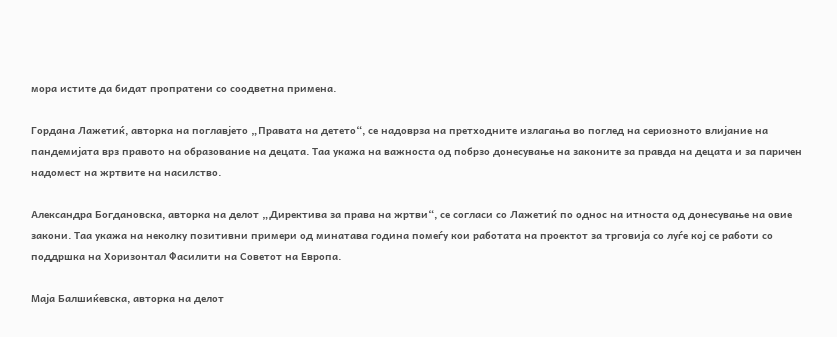мора истите да бидат пропратени со соодветна примена.

Гордана Лажетиќ, авторка на поглавјето „Правата на детето“, се надоврза на претходните излагања во поглед на сериозното влијание на пандемијата врз правото на образование на децата. Таа укажа на важноста од побрзо донесување на законите за правда на децата и за паричен надомест на жртвите на насилство.

Александра Богдановска, авторка на делот „Директива за права на жртви“, се согласи со Лажетиќ по однос на итноста од донесување на овие закони. Таа укажа на неколку позитивни примери од минатава година помеѓу кои работата на проектот за трговија со луѓе кој се работи со поддршка на Хоризонтал Фасилити на Советот на Европа.

Маја Балшиќевска, авторка на делот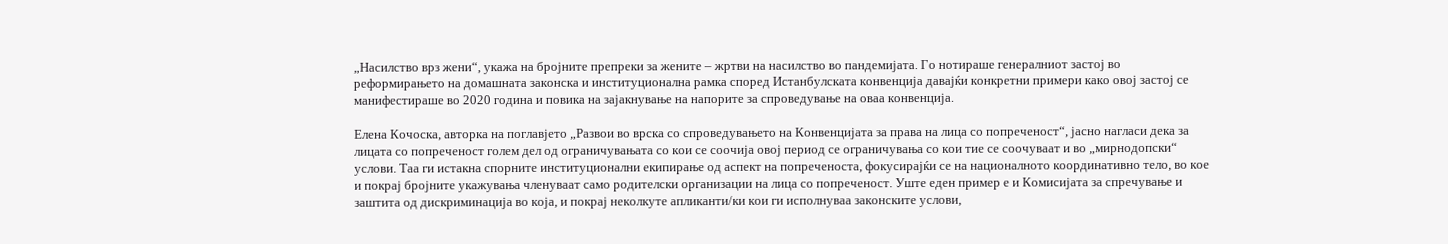„Насилство врз жени“, укажа на бројните препреки за жените – жртви на насилство во пандемијата. Го нотираше генералниот застој во реформирањето на домашната законска и институционална рамка според Истанбулската конвенција давајќи конкретни примери како овој застој се манифестираше во 2020 година и повика на зајакнување на напорите за спроведување на оваа конвенција.

Елена Кочоска, авторка на поглавјето „Развои во врска со спроведувањето на Конвенцијата за права на лица со попреченост“, јасно нагласи дека за лицата со попреченост голем дел од ограничувањата со кои се соочија овој период се ограничувања со кои тие се соочуваат и во „мирнодопски“ услови. Таа ги истакна спорните институционални екипирање од аспект на попреченоста, фокусирајќи се на националното координативно тело, во кое и покрај бројните укажувања членуваат само родителски организации на лица со попреченост. Уште еден пример е и Комисијата за спречување и заштита од дискриминација во која, и покрај неколкуте апликанти/ки кои ги исполнуваа законските услови,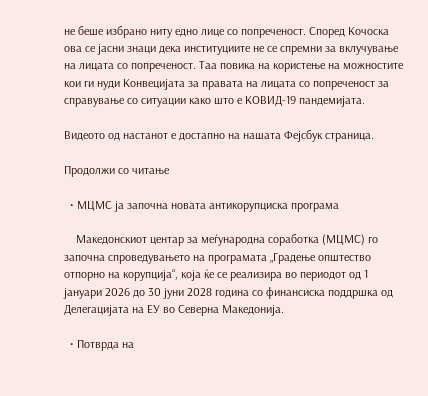не беше избрано ниту едно лице со попреченост. Според Кочоска ова се јасни знаци дека институциите не се спремни за вклучување на лицата со попреченост. Таа повика на користење на можностите кои ги нуди Конвецијата за правата на лицата со попреченост за справување со ситуации како што е КОВИД-19 пандемијата.

Видеото од настанот е достапно на нашата Фејсбук страница.

Продолжи со читање

  • МЦМС ја започна новата антикорупциска програма

    Македонскиот центар за меѓународна соработка (МЦМС) го започна спроведувањето на програмата „Градење општество отпорно на корупција“, која ќе се реализира во периодот од 1 јануари 2026 до 30 јуни 2028 година со финансиска поддршка од Делегацијата на ЕУ во Северна Македонија.

  • Потврда на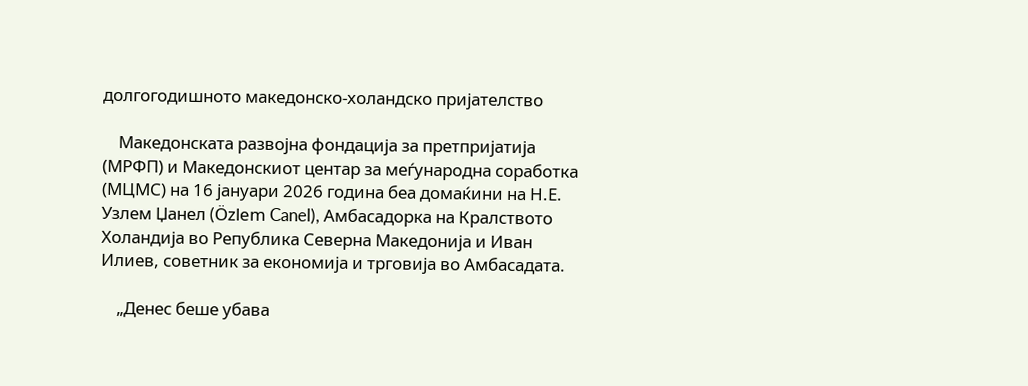долгогодишното македонско-холандско пријателство

    Македонската развојна фондација за претпријатија (МРФП) и Македонскиот центар за меѓународна соработка (МЦМС) на 16 јануари 2026 година беа домаќини на Н.Е. Узлем Џанел (Özlem Canel), Амбасадорка на Кралството Холандија во Република Северна Македонија и Иван Илиев, советник за економија и трговија во Амбасадата.

    „Денес беше убава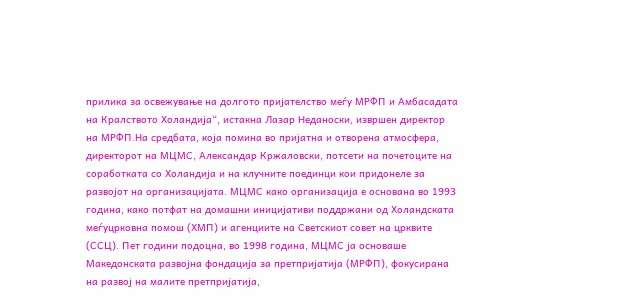прилика за освежување на долгото пријателство меѓу МРФП и Амбасадата на Кралството Холандија“, истакна Лазар Неданоски, извршен директор на МРФП.На средбата, која помина во пријатна и отворена атмосфера, директорот на МЦМС, Александар Кржаловски, потсети на почетоците на соработката со Холандија и на клучните поединци кои придонеле за развојот на организацијата. МЦМС како организација е основана во 1993 година, како потфат на домашни иницијативи поддржани од Холандската меѓуцрковна помош (ХМП) и агенциите на Светскиот совет на црквите (ССЦ). Пет години подоцна, во 1998 година, МЦМС ја основаше Македонската развојна фондација за претпријатија (МРФП), фокусирана на развој на малите претпријатија,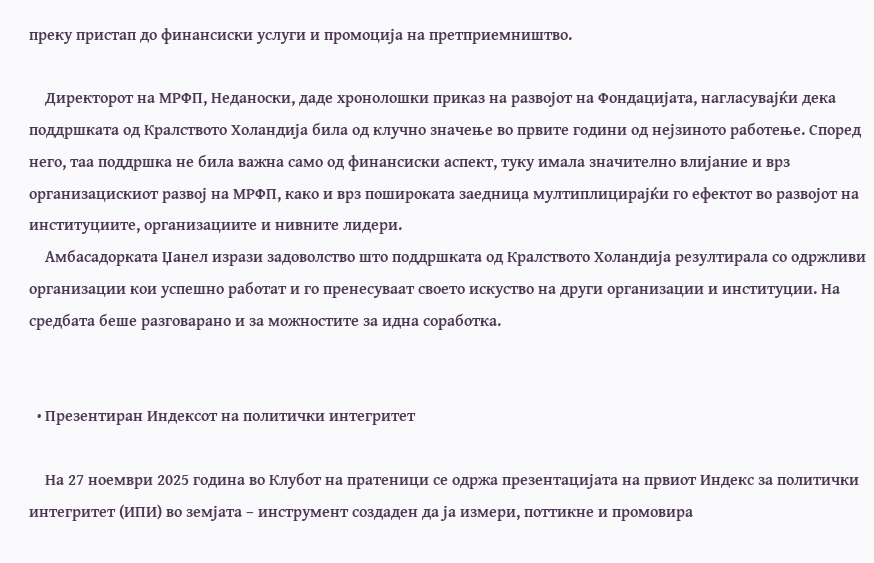преку пристап до финансиски услуги и промоција на претприемништво.

    Директорот на МРФП, Неданоски, даде хронолошки приказ на развојот на Фондацијата, нагласувајќи дека поддршката од Кралството Холандија била од клучно значење во првите години од нејзиното работење. Според него, таа поддршка не била важна само од финансиски аспект, туку имала значително влијание и врз организацискиот развој на МРФП, како и врз пошироката заедница мултиплицирајќи го ефектот во развојот на институциите, организациите и нивните лидери.
    Амбасадорката Џанел изрази задоволство што поддршката од Кралството Холандија резултирала со одржливи организации кои успешно работат и го пренесуваат своето искуство на други организации и институции. На средбата беше разговарано и за можностите за идна соработка.


  • Презентиран Индексот на политички интегритет

    На 27 ноември 2025 година во Клубот на пратеници се одржа презентацијата на првиот Индекс за политички интегритет (ИПИ) во земјата – инструмент создаден да ја измери, поттикне и промовира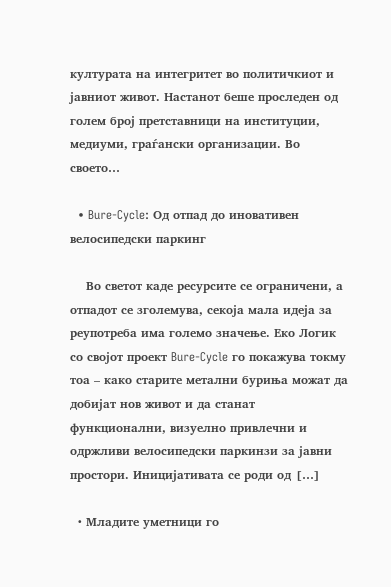културата на интегритет во политичкиот и јавниот живот. Настанот беше проследен од голем број претставници на институции, медиуми, граѓански организации. Во своето…

  • Bure-Cycle: Од отпад до иновативен велосипедски паркинг

    Во светот каде ресурсите се ограничени, а отпадот се зголемува, секоја мала идеја за реупотреба има големо значење. Еко Логик со својот проект Bure-Cycle го покажува токму тоа – како старите метални буриња можат да добијат нов живот и да станат функционални, визуелно привлечни и одржливи велосипедски паркинзи за јавни простори. Иницијативата се роди од […]

  • Младите уметници го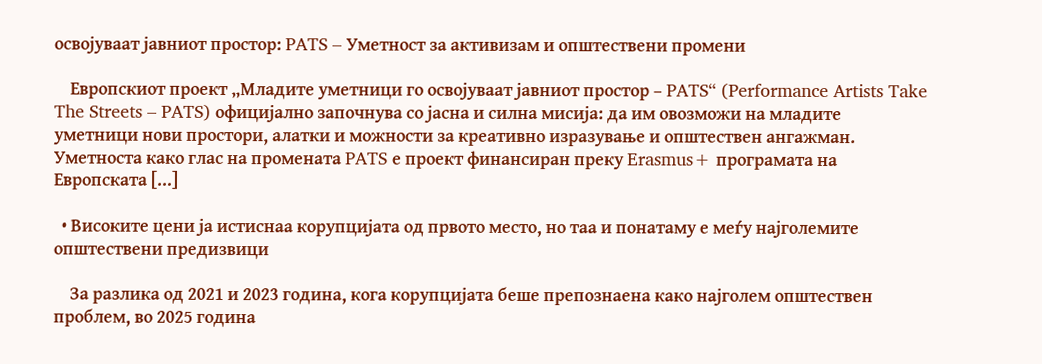освојуваат јавниот простор: PATS – Уметност за активизам и општествени промени

    Европскиот проект „Младите уметници го освојуваат јавниот простор – PATS“ (Performance Artists Take The Streets – PATS) официјално започнува со јасна и силна мисија: да им овозможи на младите уметници нови простори, алатки и можности за креативно изразување и општествен ангажман. Уметноста како глас на промената PATS е проект финансиран преку Erasmus+ програмата на Европската […]

  • Високите цени ја истиснаа корупцијата од првото место, но таа и понатаму е меѓу најголемите општествени предизвици

    За разлика од 2021 и 2023 година, кога корупцијата беше препознаена како најголем општествен проблем, во 2025 година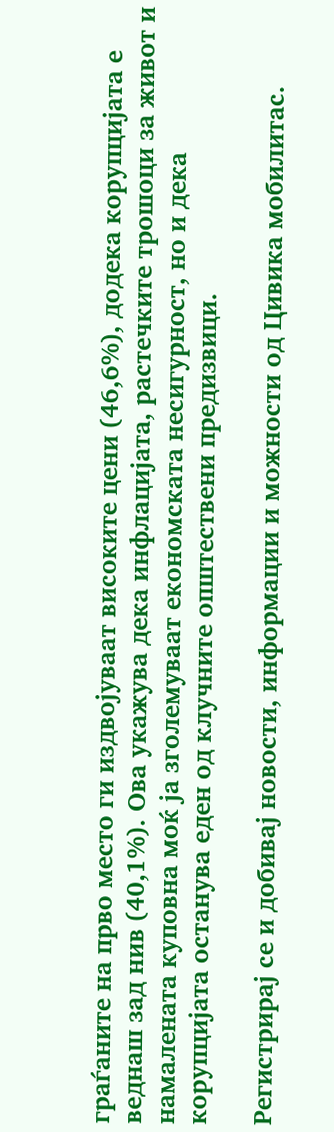граѓаните на прво место ги издвојуваат високите цени (46,6%), додека корупцијата е веднаш зад нив (40,1%). Ова укажува дека инфлацијата, растечките трошоци за живот и намалената куповна моќ ја зголемуваат економската несигурност, но и дека корупцијата останува еден од клучните општествени предизвици.

Регистрирај се и добивај новости, информации и можности од Цивика мобилитас.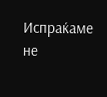Испраќаме не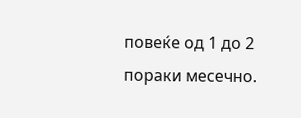повеќе од 1 до 2 пораки месечно.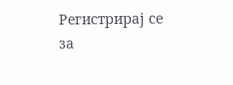Регистрирај се за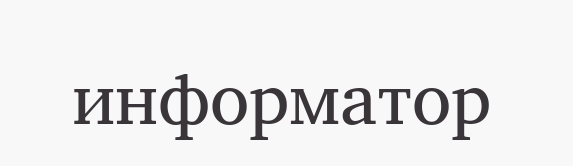информатор